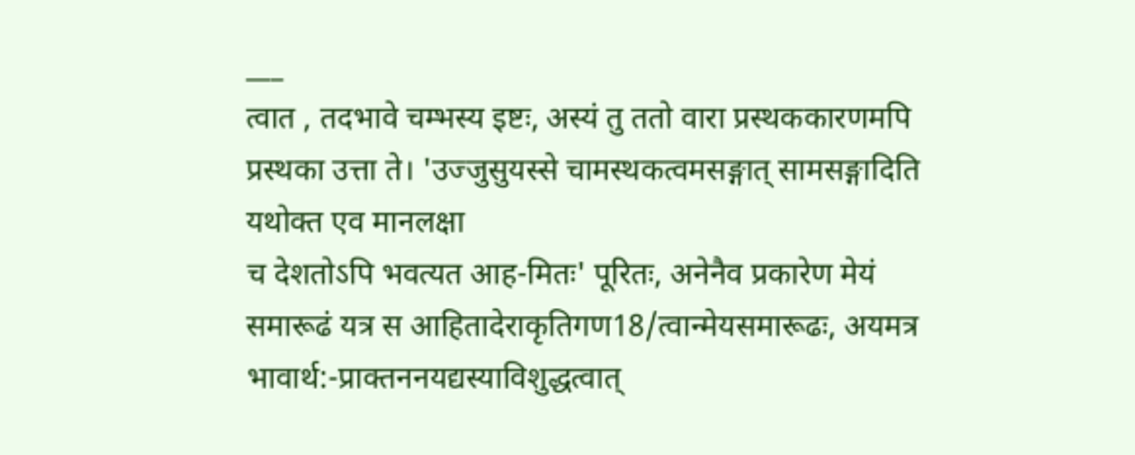___
त्वात , तदभावे चम्भस्य इष्टः, अस्यं तु ततो वारा प्रस्थककारणमपि प्रस्थका उत्ता ते। 'उज्जुसुयस्से चामस्थकत्वमसङ्गात् सामसङ्गादिति यथोक्त एव मानलक्षा
च देशतोऽपि भवत्यत आह-मितः' पूरितः, अनेनैव प्रकारेण मेयं समारूढं यत्र स आहितादेराकृतिगण18/त्वान्मेयसमारूढः, अयमत्र भावार्थ:-प्राक्तननयद्यस्याविशुद्धत्वात्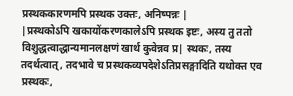प्रस्थककारणमपि प्रस्थक उक्तः, अनिष्पन्नः |
|प्रस्थकोऽपि खकायोंकरणकालेऽपि प्रस्थक इष्टः, अस्य तु ततो विशुद्धत्वाद्धान्यमानलक्षणं खार्थ कुवेन्नव प्र| स्थकः, तस्य तदर्थत्वात्, तदभावे च प्रस्थकव्यपदेशेऽतिप्रसङ्गादिति यथोक्त एव प्रस्थकः,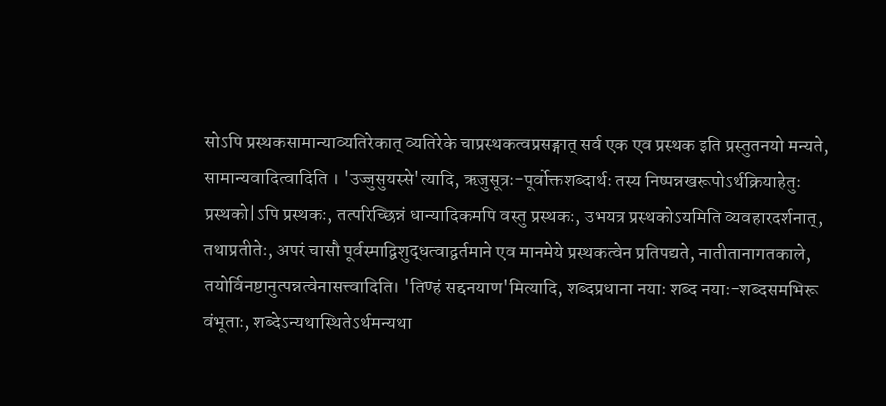सोऽपि प्रस्थकसामान्याव्यतिरेकात् व्यतिरेके चाप्रस्थकत्वप्रसङ्गात् सर्व एक एव प्रस्थक इति प्रस्तुतनयो मन्यते, सामान्यवादित्वादिति । 'उज्जुसुयस्से'त्यादि, ऋजुसूत्रः-पूर्वोक्तशब्दार्थः तस्य निष्पन्नखरूपोऽर्थक्रियाहेतुः प्रस्थको|ऽपि प्रस्थकः, तत्परिच्छिन्नं धान्यादिकमपि वस्तु प्रस्थकः, उभयत्र प्रस्थकोऽयमिति व्यवहारदर्शनात्, तथाप्रतीतेः, अपरं चासौ पूर्वस्माद्विशुद्धत्वाद्वर्तमाने एव मानमेये प्रस्थकत्वेन प्रतिपद्यते, नातीतानागतकाले, तयोर्विनष्टानुत्पन्नत्वेनासत्त्वादिति। 'तिण्हं सद्दनयाण'मित्यादि, शब्दप्रधाना नयाः शब्द नयाः-शब्दसमभिरू
वंभूताः, शब्देऽन्यथास्थितेऽर्थमन्यथा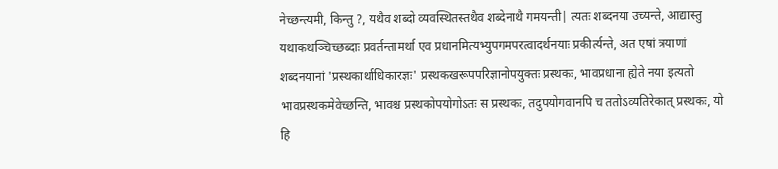नेच्छन्त्यमी, किन्तु ?, यथैव शब्दो व्यवस्थितस्तथैव शब्देनाथै गमयन्ती| त्यतः शब्दनया उच्यन्ते, आद्यास्तु यथाकथञ्चिच्छब्दाः प्रवर्तन्तामर्था एव प्रधानमित्यभ्युपगमपरत्वादर्थनयाः प्रकीर्त्यन्ते, अत एषां त्रयाणां शब्दनयानां 'प्रस्थकार्थाधिकारज्ञः' प्रस्थकखरूपपरिज्ञानोपयुक्तः प्रस्थकः, भावप्रधाना ह्येते नया इत्यतो भावप्रस्थकमेवेच्छन्ति, भावश्च प्रस्थकोपयोगोऽतः स प्रस्थकः, तदुपयोगवानपि च ततोऽव्यतिरेकात् प्रस्थकः, यो हि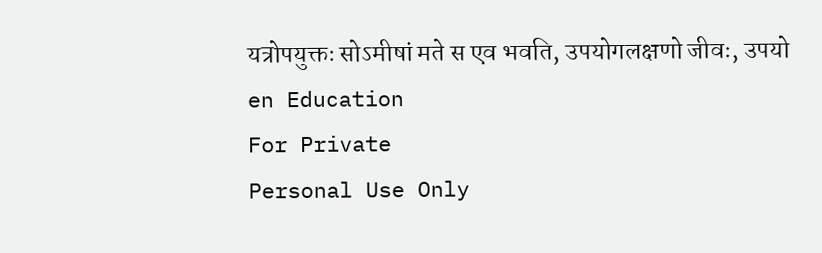यत्रोपयुक्तः सोऽमीषां मते स एव भवति, उपयोगलक्षणो जीवः, उपयो
en Education
For Private
Personal Use Only